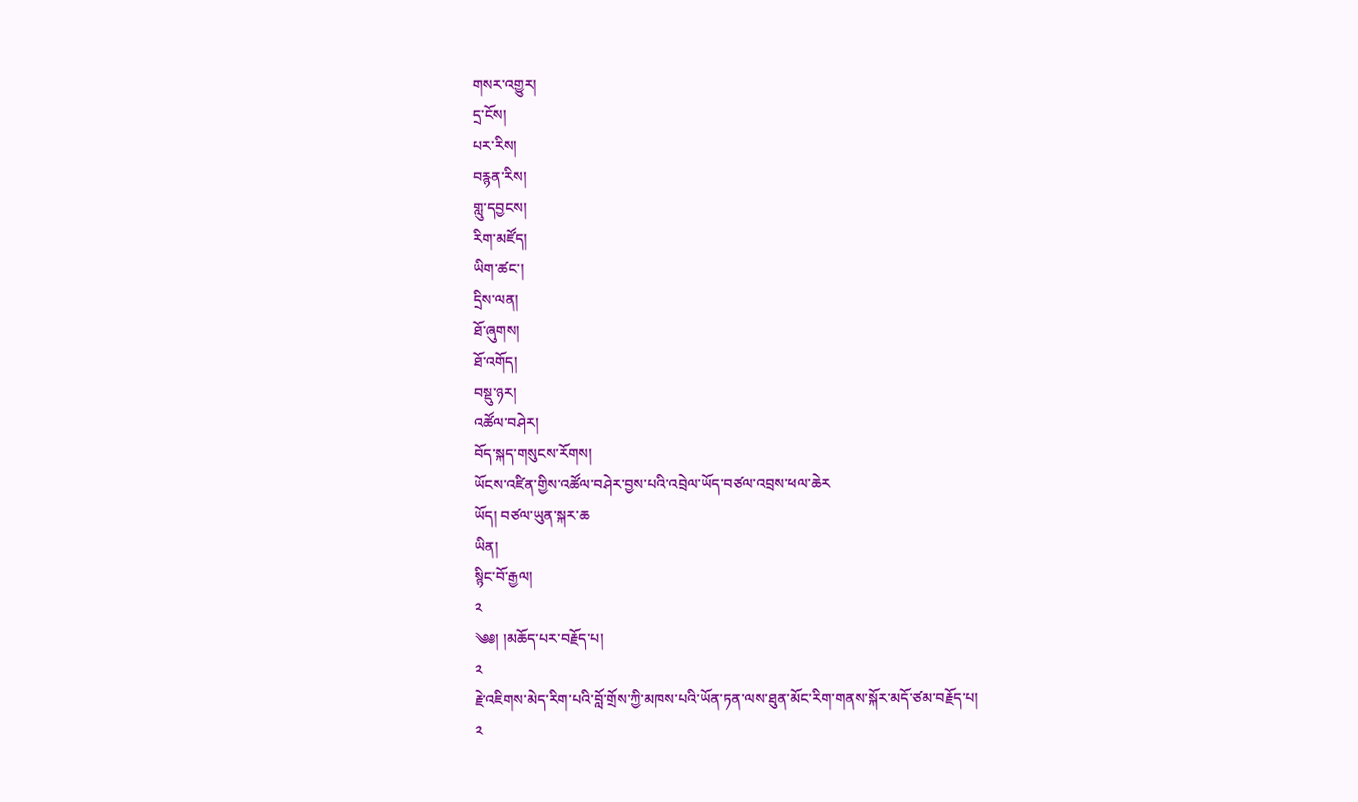གསར་འགྱུར།
དྲ་ངོས།
པར་རིས།
བརྙན་རིས།
གླུ་དབྱངས།
རིག་མཛོད།
ཡིག་ཚང་།
དྲིས་ལན།
ཐོ་ཞུགས།
ཐོ་འགོད།
བསྡུ་ཉར།
འཚོལ་བཤེར།
བོད་སྐད་གསུངས་རོགས།
ཡོངས་འཛིན་གྱིས་འཚོལ་བཤེར་བྱས་པའི་འབྲེལ་ཡོད་བཙལ་འབྲས་ཕལ་ཆེར
ཡོད། བཙལ་ཡུན་སྐར་ཆ
ཡིན།
སྙིང་བོ་རྒྱལ།
༢
༄༅། །མཆོད་པར་བརྗོད་པ།
༢
རྗེ་འཇིགས་མེད་རིག་པའི་བློ་གྲོས་ཀྱི་མཁས་པའི་ཡོན་ཏན་ལས་ཐུན་མོང་རིག་གནས་སྐོར་མདོ་ཙམ་བརྗོད་པ།
༢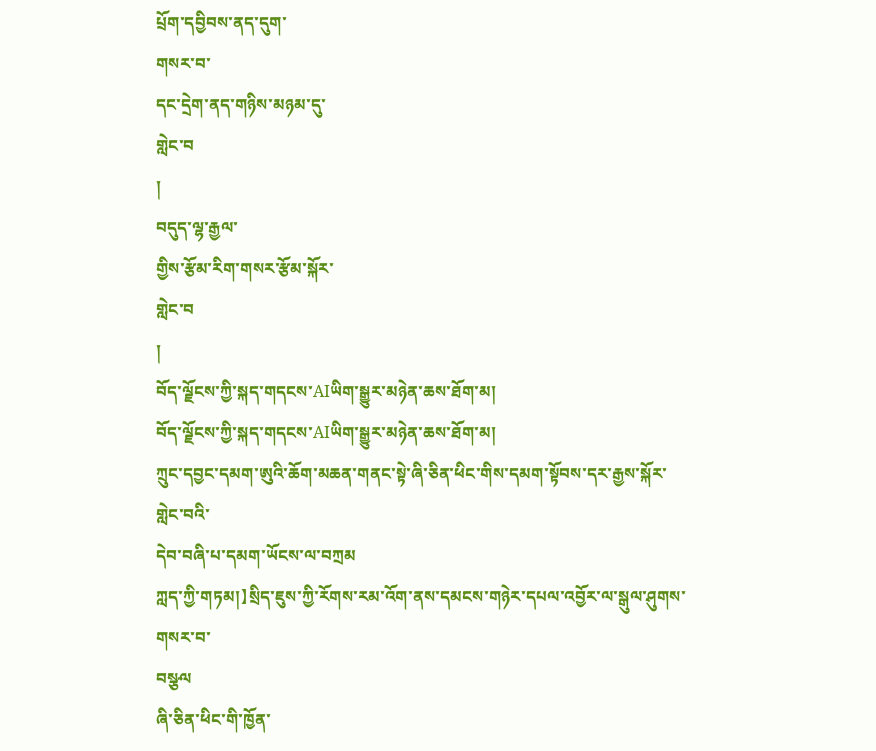པྲོག་དབྱིབས་ནད་དུག་
གསར་བ་
དང་དྲེག་ནད་གཉིས་མཉམ་དུ་
གླེང་བ
།
བདུད་ལྷ་རྒྱལ་
གྱིས་རྩོམ་རིག་གསར་རྩོམ་སྐོར་
གླེང་བ
།
བོད་ལྗོངས་ཀྱི་སྐད་གདངས་AIཡིག་སྒྱུར་མཉེན་ཆས་ཐོག་མ།
བོད་ལྗོངས་ཀྱི་སྐད་གདངས་AIཡིག་སྒྱུར་མཉེན་ཆས་ཐོག་མ།
ཀྲུང་དབྱང་དམག་ཨུའི་ཆོག་མཆན་གནང་སྟེ་ཞི་ཅིན་ཕིང་གིས་དམག་སྟོབས་དར་རྒྱས་སྐོར་
གླེང་བའི་
དེབ་བཞི་པ་དམག་ཡོངས་ལ་བཀྲམ
ཀླད་ཀྱི་གཏམ།】སྲིད་ཇུས་ཀྱི་རོགས་རམ་འོག་ནས་དམངས་གཉེར་དཔལ་འབྱོར་ལ་སྒུལ་ཤུགས་
གསར་བ་
བསྩལ
ཞི་ཅིན་ཕིང་གི་ཁྱོན་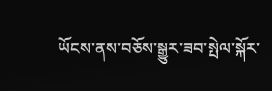ཡོངས་ནས་བཅོས་སྒྱུར་ཟབ་སྤེལ་སྐོར་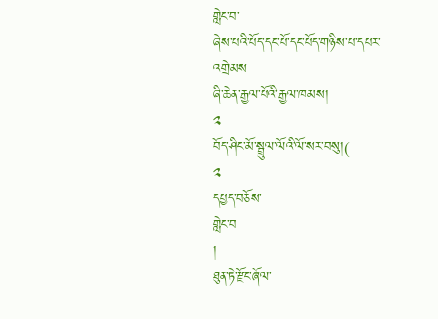གླེང་བ་
ཞེས་པའི་པོད་དང་པོ་དང་པོད་གཉིས་པ་དཔར་འགྲེམས
ཞི་ཆེན་རྒྱལ་པོའི་རྒྱལ་ཁམས།
༢
བོད་ཤིང་མོ་སྦྲུལ་ལོའི་ལོ་སར་བསུ།(
༢
དཔྱད་བཅོས་
གླེང་བ
།
ཐུན་ཏེ་རྫོང་ཞོལ་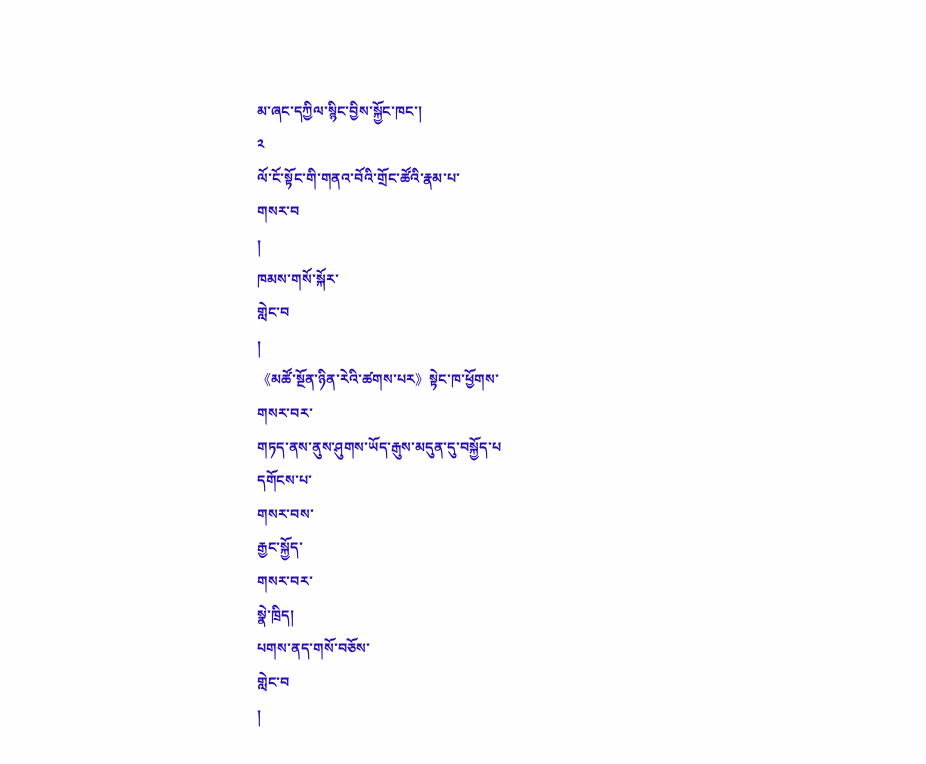མ་ཞང་དཀྱིལ་སྙིང་བྱིས་སྐྱོང་ཁང་།
༢
ལོ་ངོ་སྟོང་གི་གནའ་བོའི་གྲོང་ཚོའི་རྣམ་པ་
གསར་བ
།
ཁམས་གསོ་སྐོར་
གླེང་བ
།
《མཚོ་སྔོན་ཉིན་རེའི་ཚགས་པར》སྟེང་ཁ་ཕྱོགས་
གསར་བར་
གཏད་ནས་ནུས་ཤུགས་ཡོད་རྒུས་མདུན་དུ་བསྐྱོད་པ
དགོངས་པ་
གསར་བས་
རྒྱང་སྐྱོད་
གསར་བར་
སྣེ་ཁྲིད།
པགས་ནད་གསོ་བཅོས་
གླེང་བ
།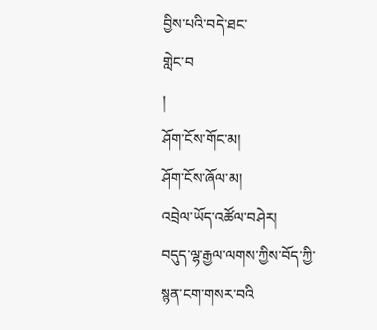བྱིས་པའི་བདེ་ཐང་
གླེང་བ
།
ཤོག་ངོས་གོང་མ།
ཤོག་ངོས་ཞོལ་མ།
འབྲེལ་ཡོད་འཚོལ་བཤེར།
བདུད་ལྷ་རྒྱལ་ལགས་ཀྱིས་བོད་ཀྱི་སྙན་ངག་གསར་བའི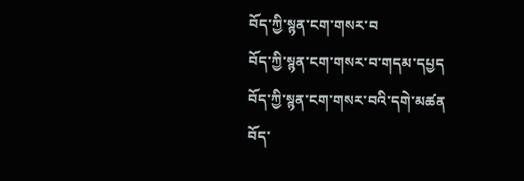བོད་ཀྱི་སྙན་ངག་གསར་བ
བོད་ཀྱི་སྙན་ངག་གསར་བ་གདམ་དཔྱད
བོད་ཀྱི་སྙན་ངག་གསར་བའི་དགེ་མཚན
བོད་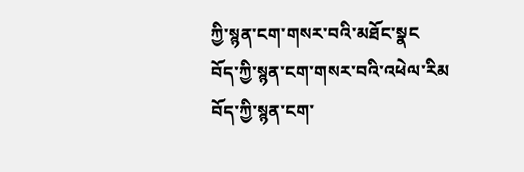ཀྱི་སྙན་ངག་གསར་བའི་མཐོང་སྣང
བོད་ཀྱི་སྙན་ངག་གསར་བའི་འཕེལ་རིམ
བོད་ཀྱི་སྙན་ངག་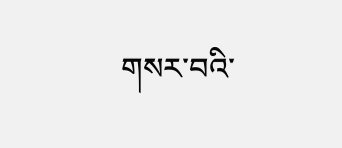གསར་བའི་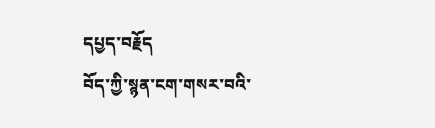དཔྱད་བརྗོད
བོད་ཀྱི་སྙན་ངག་གསར་བའི་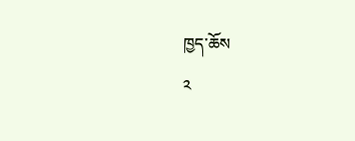ཁྱད་ཆོས
༢